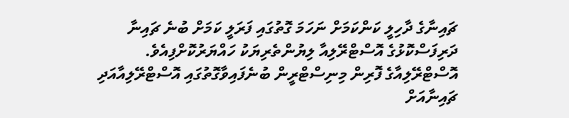ޗައިނާގެ ދާހިލީ ކަންކަމަށް ނަހަމަ ގޮތުގައި ފަރަލީ ކަމަށް ބުނެ ޗައިނާ ދަރިފަސްކޮޅުގެ އޮސްޓްރޭލިއާ ލިޔުންތެރިޔަކު ހައްޔަރުކޮށްފިއެވެ.
އޮސްޓްރޭލިއާގެ ފޮރިން މިނިސްޓްރީން ބުނެފައިވާގޮތުގައި އޮސްޓްރޭލިއާއަދި ޗައިނާއަށް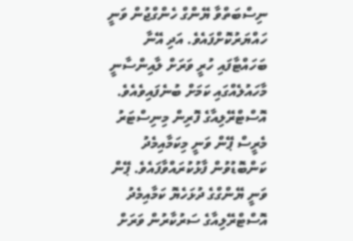ނިސްބަތްވާ ޔޭންގް ހެންގްޖުން ވަނީ ހައްޔަރުކޮށްފައެވެ. އަދި އޭނާ ބަހައްޓާފައި ހުރީ ވަރަށް ލާއިންސާނީ މާހައުލެއްގައި ކަމަށް ބުނެފައިވެއެވެ.
އޮސްޓްރޭލިއާގެ ފޮރިން މިނިސްޓަރު މެރީސް ޕޭން ވަނީ މިކަމާއިމެދު ކަންބޮޑުވުން ފާޅުކުރައްވާފައެވެ. ޕޭން ވަނީ ޔޭންގްގެ ދުޅަހެޔޮ ކަމާއިމެދު އޮސްޓްރޭލިއާގެ ސަރުކާރުން ވަރަށް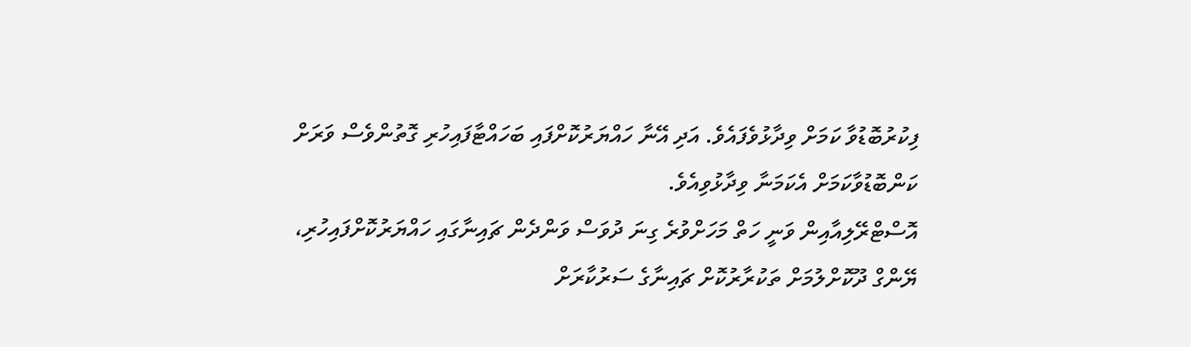ފިކުރުބޮޑުވާ ކަމަށް ވިދާޅުވެފައެވެ. އަދި އޭނާ ހައްޔަރުކޮށްފައި ބަހައްޓާފައިހުރި ގޮތުންވެސް ވަރަށް ކަންބޮޑުވާކަމަށް އެކަމަނާ ވިދާޅުވިއެވެ.
އޮސްޓްރޭލިއާއިން ވަނީ ހަތް މަހަށްވުރެ ގިނަ ދުވަސް ވަންދެން ޗައިނާގައި ހައްޔަރުކޮށްފައިހުރި، ޔޭންގް ދޫކޮށްލުމަށް ތަކުރާރުކޮށް ޗައިނާގެ ސަރުކާރަށް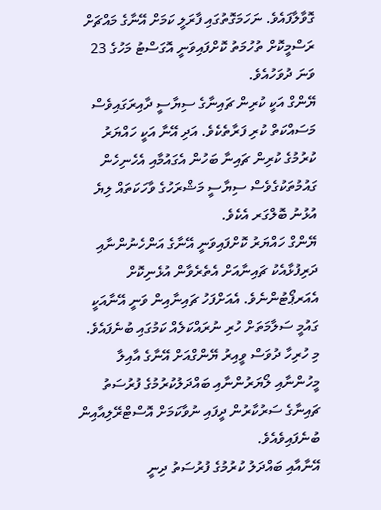ގޮވާލާފައެވެ. ނަހަމަގޮތުގައި ފާރަލީ ކަމަށް އޭނާގެ މައްޗަށް ރަސްމީކޮށް ތުހުމަތު ކޮށްފައިވަނީ އޮގަސްޓު މަހުގެ 23 ވަނަ ދުވަހުއެވެ.
ޔޭންގް އަކީ ކުރިން ޗައިނާގެ ސިޔާސީ ދާއިރަގައިވެސް މަސައްކަތް ކުރި ފަރާތެކެވެ. އަދި އޭނާ އަކީ ހައްޔަރު ކުރުމުގެ ކުރިން ޗައިނާ ބަހުން އެގައުމާއި އެހެނިހެން ގައުމުތަކުގެވެސް ސިޔާސީ މަޝްރަހުގެ ވާހަކަތައް ލިޔެ އުޅުނު ބޮލްގަރ އެކެވެ.
ޔޭންގް ހައްޔަރު ކޮށްފައިވަނީ އޭނާގެ އަންހެނުންނާއި ދަރިފުޅާއެކު ޗައިނާއަށް އެތެރެވާން އުޅެނިކޮށް އެއަރޕޯޓުންނެވެ. އެއަށްފަހު ޗައިނާއިން ވަނީ އޭނާއަކީ ގައުމީ ސަލާމަތަށް ހުރި ނުރައްކަލެއް ކަމުގައި ބުނެފައެވެ.
މި ހުރިހާ ދުވަސް ވީއިރު ޔޭންގްއަށް އޭނާގެ އާއިލާ މީހުންނާއި ލޯޔަރުންނާއި ބައްދަލުކުރުމުގެ ފުރުސަތު ޗައިނާގެ ސަރުކާރުން ދީފައި ނުވާކަމަށް އޮސްޓްރޭލިއާއިން ބުނެފައިވެއެވެ.
އޭނާއާއި ބައްދަލު ކުރުމުގެ ފުރުސަތު ދިނީ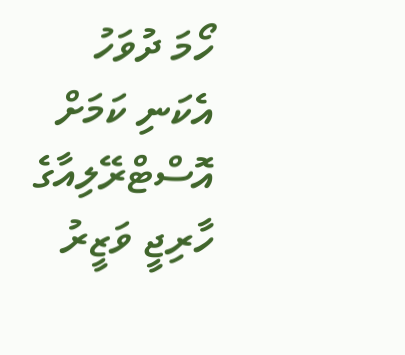ހޯމަ ދުވަހު އެކަނި ކަމަށް އޮސްޓްރޭލިއާގެ ހާރިޖީ ވަޒީރު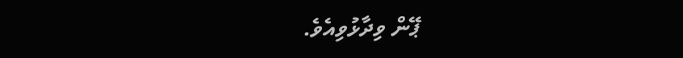ޕޭން ވިދާޅުވިއެވެ.